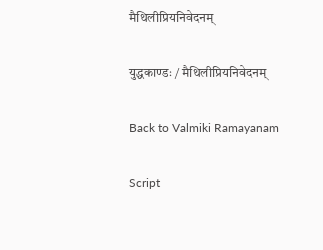मैथिलीप्रियनिवेदनम्

युद्धकाण्डः / मैथिलीप्रियनिवेदनम्

Back to Valmiki Ramayanam

Script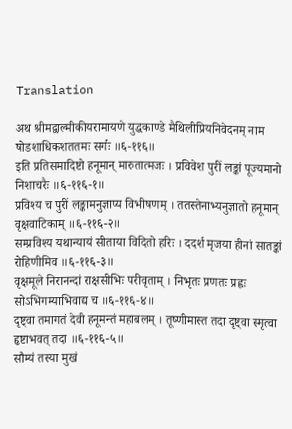Translation

अथ श्रीमद्वाल्मीकीयरामायणे युद्धकाण्डे मैथिलीप्रियनिवेदनम् नाम षोडशाधिकशततमः सर्गः ॥६-११६॥
इति प्रतिसमादिष्टो हनूमान् मारुतात्मजः । प्रविवेश पुरीं लङ्कां पूज्यमानो निशाचरैः ॥६-११६-१॥
प्रविश्य च पुरीं लङ्कामनुज्ञाप्य विभीषणम् । ततस्तेनाभ्यनुज्ञातो हनूमान् वृक्षवाटिकाम् ॥६-११६-२॥
सम्प्रविश्य यथान्यायं सीताया विदितो हरिः । ददर्श मृजया हीनां सातङ्कां रोहिणीमिव ॥६-११६-३॥
वृक्षमूले निरानन्दां राक्षसीभिः परीवृताम् । निभृतः प्रणतः प्रह्वः सोऽभिगम्याभिवाद्य च ॥६-११६-४॥
दृष्ट्वा तमागतं देवी हनूमन्तं महाबलम् । तूष्णीमास्त तदा दृष्ट्वा स्मृत्वा हृष्टाभवत् तदा ॥६-११६-५॥
सौम्यं तस्या मुखं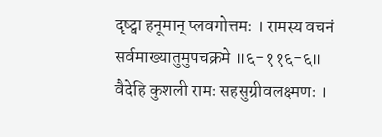दृष्ट्वा हनूमान् प्लवगोत्तमः । रामस्य वचनं सर्वमाख्यातुमुपचक्रमे ॥६-११६-६॥
वैदेहि कुशली रामः सहसुग्रीवलक्ष्मणः ।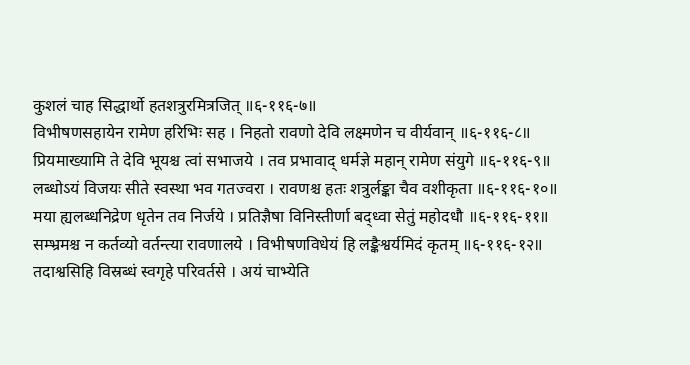कुशलं चाह सिद्धार्थो हतशत्रुरमित्रजित् ॥६-११६-७॥
विभीषणसहायेन रामेण हरिभिः सह । निहतो रावणो देवि लक्ष्मणेन च वीर्यवान् ॥६-११६-८॥
प्रियमाख्यामि ते देवि भूयश्च त्वां सभाजये । तव प्रभावाद् धर्मज्ञे महान् रामेण संयुगे ॥६-११६-९॥
लब्धोऽयं विजयः सीते स्वस्था भव गतज्वरा । रावणश्च हतः शत्रुर्लङ्का चैव वशीकृता ॥६-११६-१०॥
मया ह्यलब्धनिद्रेण धृतेन तव निर्जये । प्रतिज्ञैषा विनिस्तीर्णा बद्ध्वा सेतुं महोदधौ ॥६-११६-११॥
सम्भ्रमश्च न कर्तव्यो वर्तन्त्या रावणालये । विभीषणविधेयं हि लङ्कैश्वर्यमिदं कृतम् ॥६-११६-१२॥
तदाश्वसिहि विस्रब्धं स्वगृहे परिवर्तसे । अयं चाभ्येति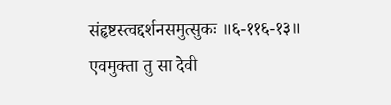संहृष्टस्त्वद्दर्शनसमुत्सुकः ॥६-११६-१३॥
एवमुक्ता तु सा देवी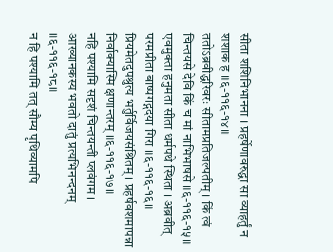सीता शशिनिभानना । प्रहर्षेणावरुद्धा सा व्याहर्तुं न शशाक ह ॥६-११६-१४॥
ततोऽब्रवीद्धरिवरः सीतामप्रतिजल्पतीम् । किं त्वं चिन्तयसे देवि किं च मां नाभिभाषसे ॥६-११६-१५॥
एवमुक्ता हनुमता सीता धर्मपथे स्थिता । अब्रवीत् परमप्रीता बाष्पगद्गदया गिरा ॥६-११६-१६॥
प्रियमेतदुपश्रुत्य भर्तुर्विजयसंश्रितम् । प्रहर्षवशमापन्ना निर्वाक्यास्मि क्षणान्तरम् ॥६-११६-१७॥
नहि पश्यामि सदृशं चिन्तयन्ती प्लवंगम । आख्यानकस्य भवतो दातुं प्रत्यभिनन्दनम् ॥६-११६-१८॥
न हि पश्यामि तत् सौम्य पृथिव्यामपि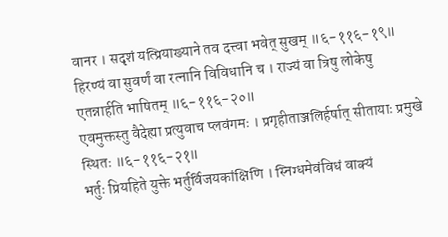वानर । सदृशं यत्प्रियाख्याने तव दत्त्वा भवेत् सुखम् ॥६-११६-१९॥
हिरण्यं वा सुवर्णं वा रत्नानि विविधानि च । राज्यं वा त्रिषु लोकेषु एतन्नार्हति भाषितम् ॥६-११६-२०॥
एवमुक्तस्तु वैदेह्या प्रत्युवाच प्लवंगमः । प्रगृहीताञ्जलिर्हर्षात् सीतायाः प्रमुखे स्थितः ॥६-११६-२१॥
भर्तुः प्रियहिते युक्ते भर्तुर्विजयकांक्षिणि । स्निग्धमेवंविधं वाक्यं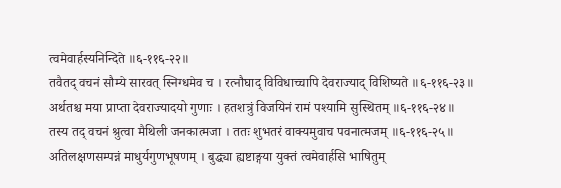त्वमेवार्हस्यनिन्दिते ॥६-११६-२२॥
तवैतद् वचनं सौम्ये सारवत् स्निग्धमेव च । रत्नौघाद् विविधाच्चापि देवराज्याद् विशिष्यते ॥६-११६-२३॥
अर्थतश्च मया प्राप्ता देवराज्यादयो गुणाः । हतशत्रुं विजयिनं रामं पश्यामि सुस्थितम् ॥६-११६-२४॥
तस्य तद् वचनं श्रुत्वा मैथिली जनकात्मजा । ततः शुभतरं वाक्यमुवाच पवनात्मजम् ॥६-११६-२५॥
अतिलक्षणसम्पन्नं माधुर्यगुणभूषणम् । बुद्ध्या ह्यष्टाङ्गया युक्तं त्वमेवार्हसि भाषितुम्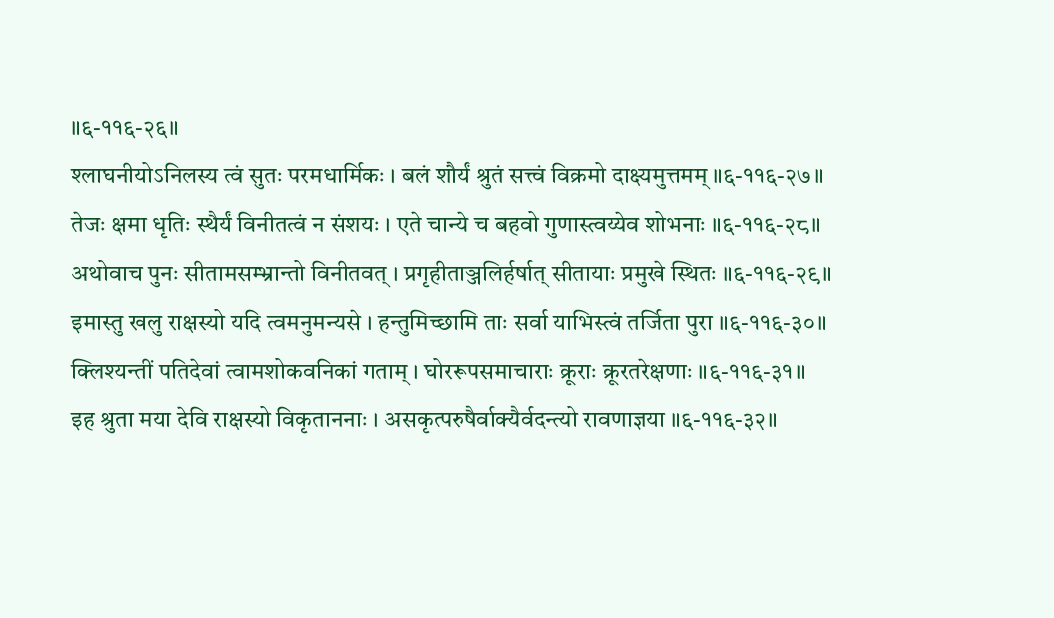॥६-११६-२६॥
श्लाघनीयोऽनिलस्य त्वं सुतः परमधार्मिकः । बलं शौर्यं श्रुतं सत्त्वं विक्रमो दाक्ष्यमुत्तमम् ॥६-११६-२७॥
तेजः क्षमा धृतिः स्थैर्यं विनीतत्वं न संशयः । एते चान्ये च बहवो गुणास्त्वय्येव शोभनाः ॥६-११६-२८॥
अथोवाच पुनः सीतामसम्भ्रान्तो विनीतवत् । प्रगृहीताञ्जलिर्हर्षात् सीतायाः प्रमुखे स्थितः ॥६-११६-२९॥
इमास्तु खलु राक्षस्यो यदि त्वमनुमन्यसे । हन्तुमिच्छामि ताः सर्वा याभिस्त्वं तर्जिता पुरा ॥६-११६-३०॥
क्लिश्यन्तीं पतिदेवां त्वामशोकवनिकां गताम् । घोररूपसमाचाराः क्रूराः क्रूरतरेक्षणाः ॥६-११६-३१॥
इह श्रुता मया देवि राक्षस्यो विकृताननाः । असकृत्परुषैर्वाक्यैर्वदन्त्यो रावणाज्ञया ॥६-११६-३२॥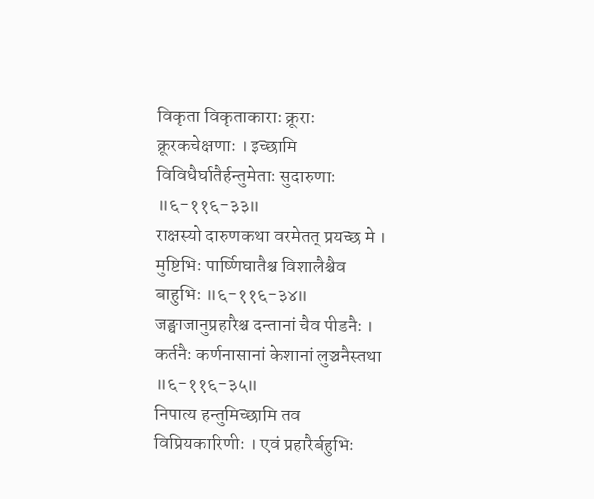विकृता विकृताकाराः क्रूराः क्रूरकचेक्षणाः । इच्छामि विविधैर्घातैर्हन्तुमेताः सुदारुणाः ॥६-११६-३३॥
राक्षस्यो दारुणकथा वरमेतत् प्रयच्छ मे । मुष्टिभिः पार्ष्णिघातैश्च विशालैश्चैव बाहुभिः ॥६-११६-३४॥
जङ्घाजानुप्रहारैश्च दन्तानां चैव पीडनैः । कर्तनैः कर्णनासानां केशानां लुञ्चनैस्तथा ॥६-११६-३५॥
निपात्य हन्तुमिच्छामि तव विप्रियकारिणीः । एवं प्रहारैर्बहुभिः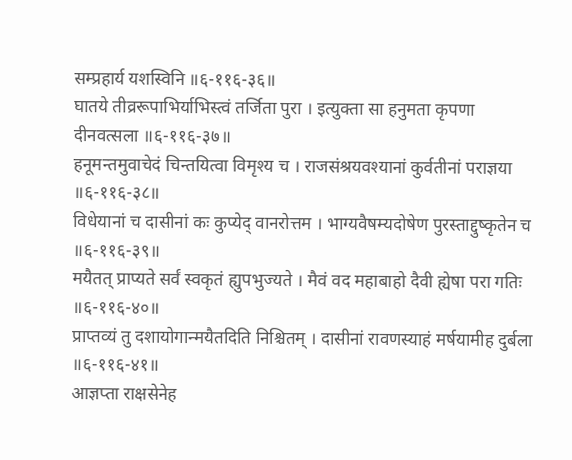सम्प्रहार्य यशस्विनि ॥६-११६-३६॥
घातये तीव्ररूपाभिर्याभिस्त्वं तर्जिता पुरा । इत्युक्ता सा हनुमता कृपणा दीनवत्सला ॥६-११६-३७॥
हनूमन्तमुवाचेदं चिन्तयित्वा विमृश्य च । राजसंश्रयवश्यानां कुर्वतीनां पराज्ञया ॥६-११६-३८॥
विधेयानां च दासीनां कः कुप्येद् वानरोत्तम । भाग्यवैषम्यदोषेण पुरस्ताद्दुष्कृतेन च ॥६-११६-३९॥
मयैतत् प्राप्यते सर्वं स्वकृतं ह्युपभुज्यते । मैवं वद महाबाहो दैवी ह्येषा परा गतिः ॥६-११६-४०॥
प्राप्तव्यं तु दशायोगान्मयैतदिति निश्चितम् । दासीनां रावणस्याहं मर्षयामीह दुर्बला ॥६-११६-४१॥
आज्ञप्ता राक्षसेनेह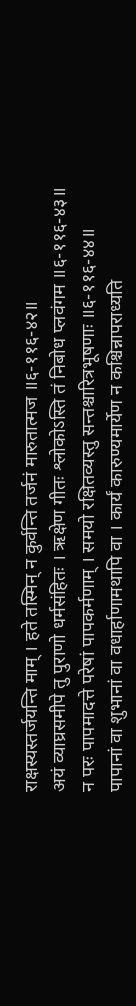राक्षस्यस्तर्जयन्ति माम् । हते तस्मिन् न कुर्वन्ति तर्जनं मारुतात्मज ॥६-११६-४२॥
अयं व्याघ्रसमीपे तु पुराणो धर्मसंहितः । ऋक्षेण गीतः श्लोकोऽस्ति तं निबोध प्लवंगम ॥६-११६-४३॥
न परः पापमादत्ते परेषां पापकर्मणाम् । समयो रक्षितव्यस्तु सन्तश्चारित्रभूषणाः ॥६-११६-४४॥
पापानां वा शुभानां वा वधार्हाणामथापि वा । कार्यं कारुण्यमार्येण न कश्चिन्नापराध्यति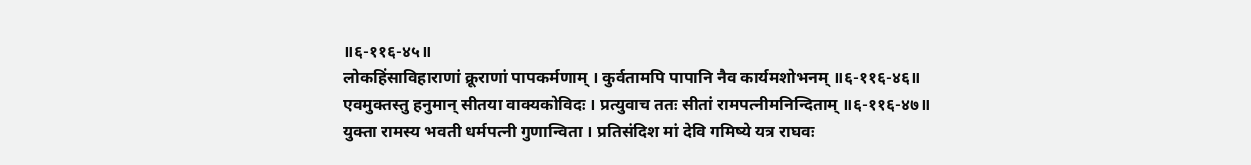॥६-११६-४५॥
लोकहिंसाविहाराणां क्रूराणां पापकर्मणाम् । कुर्वतामपि पापानि नैव कार्यमशोभनम् ॥६-११६-४६॥
एवमुक्तस्तु हनुमान् सीतया वाक्यकोविदः । प्रत्युवाच ततः सीतां रामपत्नीमनिन्दिताम् ॥६-११६-४७॥
युक्ता रामस्य भवती धर्मपत्नी गुणान्विता । प्रतिसंदिश मां देवि गमिष्ये यत्र राघवः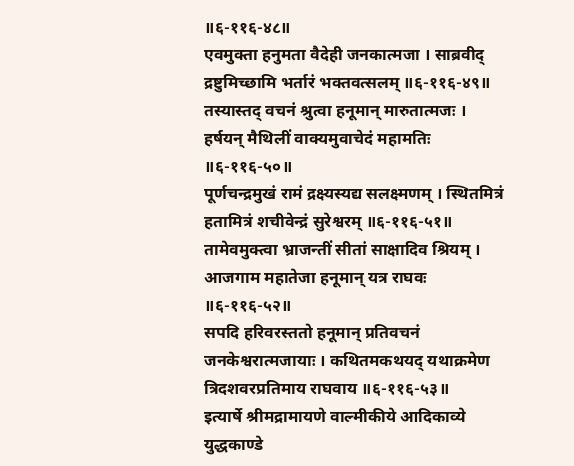॥६-११६-४८॥
एवमुक्ता हनुमता वैदेही जनकात्मजा । साब्रवीद् द्रष्टुमिच्छामि भर्तारं भक्तवत्सलम् ॥६-११६-४९॥
तस्यास्तद् वचनं श्रुत्वा हनूमान् मारुतात्मजः । हर्षयन् मैथिलीं वाक्यमुवाचेदं महामतिः ॥६-११६-५०॥
पूर्णचन्द्रमुखं रामं द्रक्ष्यस्यद्य सलक्ष्मणम् । स्थितमित्रं हतामित्रं शचीवेन्द्रं सुरेश्वरम् ॥६-११६-५१॥
तामेवमुक्त्वा भ्राजन्तीं सीतां साक्षादिव श्रियम् । आजगाम महातेजा हनूमान् यत्र राघवः ॥६-११६-५२॥
सपदि हरिवरस्ततो हनूमान् प्रतिवचनं जनकेश्वरात्मजायाः । कथितमकथयद् यथाक्रमेण त्रिदशवरप्रतिमाय राघवाय ॥६-११६-५३॥
इत्यार्षे श्रीमद्रामायणे वाल्मीकीये आदिकाव्ये युद्धकाण्डे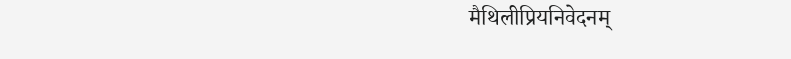मैथिलीप्रियनिवेदनम्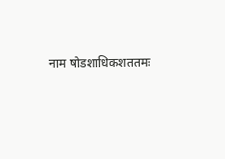नाम षोडशाधिकशततमः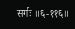सर्गः ॥६-११६॥